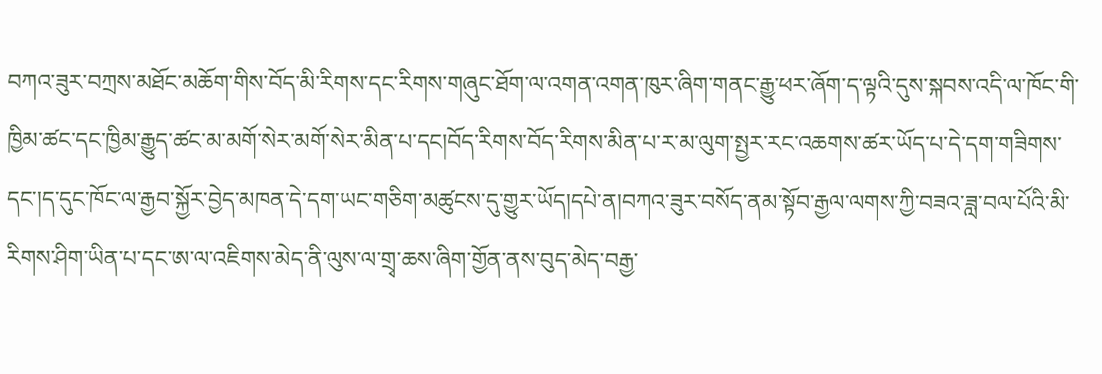བཀའ་ཟུར་བཀྲས་མཐོང་མཆོག་གིས་བོད་མི་རིགས་དང་རིགས་གཞུང་ཐོག་ལ་འགན་འགན་ཁུར་ཞིག་གནང་རྒྱུ་ཕར་ཞོག་ད་ལྟའི་དུས་སྐབས་འདི་ལ་ཁོང་གི་ཁྱིམ་ཚང་དང་ཁྱིམ་རྒྱུད་ཚང་མ་མགོ་སེར་མགོ་སེར་མིན་པ་དང།བོད་རིགས་བོད་རིགས་མིན་པ་ར་མ་ལུག་སྤྱར་རང་འཆགས་ཚར་ཡོད་པ་དེ་དག་གཟིགས་དང་།ད་དུང་ཁོང་ལ་རྒྱབ་སྐྱོར་བྱེད་མཁན་དེ་དག་ཡང་གཅིག་མཚུངས་དུ་གྱུར་ཡོད།དཔེ་ན།བཀའ་ཟུར་བསོད་ནམ་སྟོབ་རྒྱལ་ལགས་ཀྱི་བཟའ་ཟླ་བལ་པོའི་མི་རིགས་ཤིག་ཡིན་པ་དང་ཨ་ལ་འཇིགས་མེད་ནི་ལུས་ལ་གྲྭ་ཆས་ཞིག་གྱོན་ནས་བུད་མེད་བརྒྱ་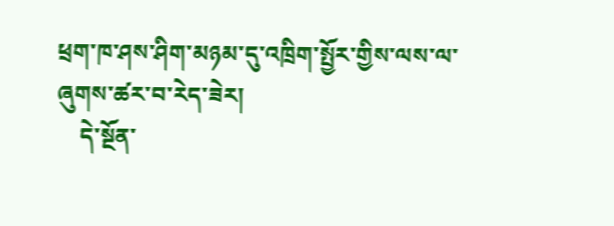ཕྲག་ཁ་ཤས་ཤིག་མཉམ་དུ་འཁྲིག་སྤྱོར་གྱིས་ལས་ལ་ཞུགས་ཚར་བ་རེད་ཟེར།
    དེ་སྔོན་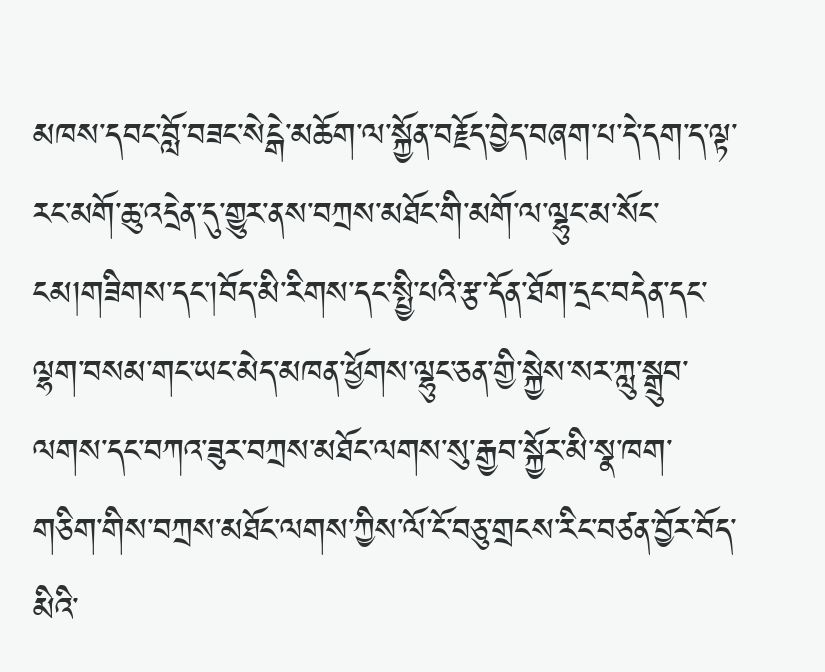མཁས་དབང་བློ་བཟང་སེངྒེ་མཆོག་ལ་སྐྱོན་བརྗོད་བྱེད་བཞག་པ་དེ་དག་ད་ལྟ་རང་མགོ་ཆུ་འདྲེན་དུ་གྱུར་ནས་བཀྲས་མཐོང་གི་མགོ་ལ་ལྷུང་མ་སོང་ངམ།གཟིགས་དང་།བོད་མི་རིགས་དང་སྤྱི་པའི་རྩ་དོན་ཐོག་དྲང་བདེན་དང་ལྷག་བསམ་གང་ཡང་མེད་མཁན་ཕྱོགས་ལྷུང་ཅན་གྱི་སྐྱེས་སར་ཀླུ་སྒྲུབ་ལགས་དང་བཀའ་ཟུར་བཀྲས་མཐོང་ལགས་སུ་རྒྱབ་སྐྱོར་མི་སྣ་ཁག་གཅིག་གིས་བཀྲས་མཐོང་ལགས་ཀྱིས་ལོ་ངོ་བཅུ་གྲངས་རིང་བཙན་བྱོར་བོད་མིའི་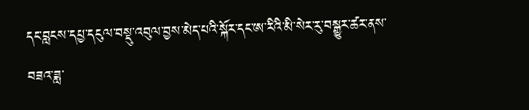དང་བླངས་དཔྱ་དངུལ་བསྡུ་འབུལ་བྱས་མེད་པའི་སྐོར་དང་ཨ་རིའི་མི་སེར་རུ་བསྒྱུར་ཚར་ནས་བཟའ་ཟླ་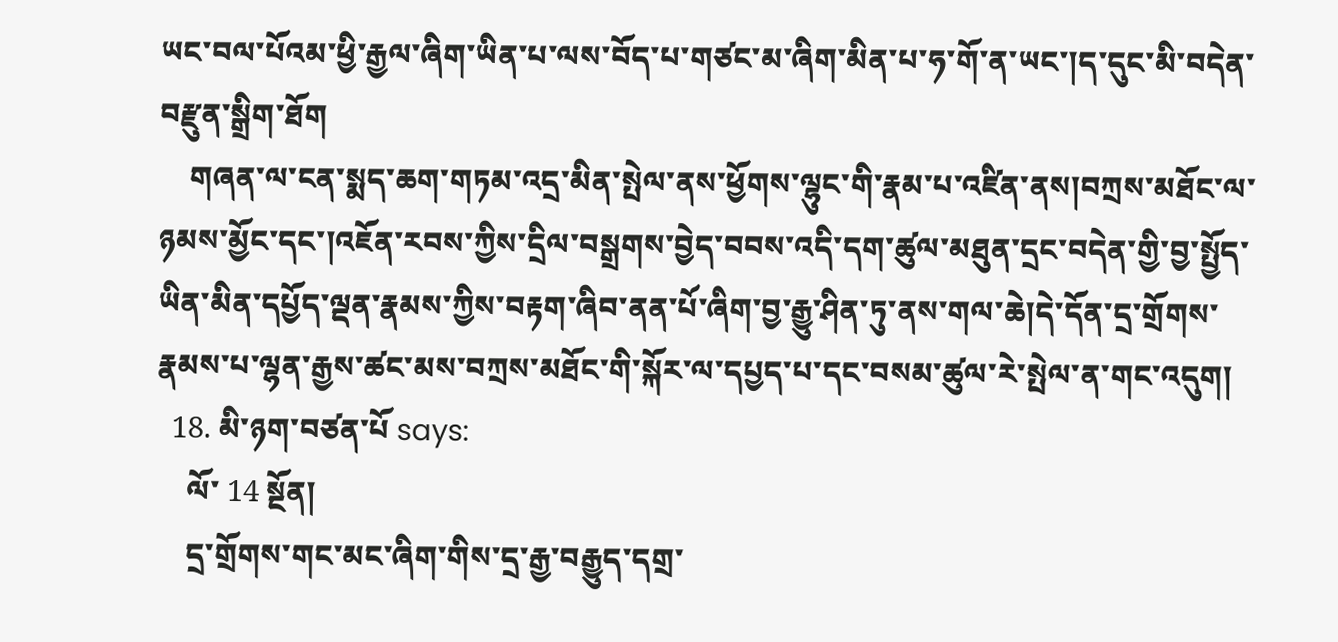ཡང་བལ་པོའམ་ཕྱི་རྒྱལ་ཞིག་ཡིན་པ་ལས་བོད་པ་གཙང་མ་ཞིག་མིན་པ་ཧ་གོ་ན་ཡང་།ད་དུང་མི་བདེན་བརྫུན་སྒྲིག་ཐོག
    གཞན་ལ་ངན་སྨད་ཆག་གཏམ་འདྲ་མིན་སྤེལ་ནས་ཕྱོགས་ལྷུང་གི་རྣམ་པ་འཛིན་ནས།བཀྲས་མཐོང་ལ་ཉམས་མྱོང་དང་།འཇོན་རབས་ཀྱིས་དྲིལ་བསྒྲགས་བྱེད་བབས་འདི་དག་ཚུལ་མཐུན་དྲང་བདེན་གྱི་བྱ་སྤྱོད་ཡིན་མིན་དཔྱོད་ལྡན་རྣམས་ཀྱིས་བརྟག་ཞིབ་ནན་པོ་ཞིག་བྱ་རྒྱུ་ཤིན་ཏུ་ནས་གལ་ཆེ།དེ་དོན་དྲ་གྲོགས་རྣམས་པ་ལྷན་རྒྱས་ཚང་མས་བཀྲས་མཐོང་གི་སྐོར་ལ་དཔྱད་པ་དང་བསམ་ཚུལ་རེ་སྤེལ་ན་གང་འདུག།
  18. མི་ཉག་བཙན་པོ says:
    ལོ་ 14 སྔོན།
    དྲ་གྲོགས་གང་མང་ཞིག་གིས་དྲ་རྒྱ་བརྒྱུད་དགྲ་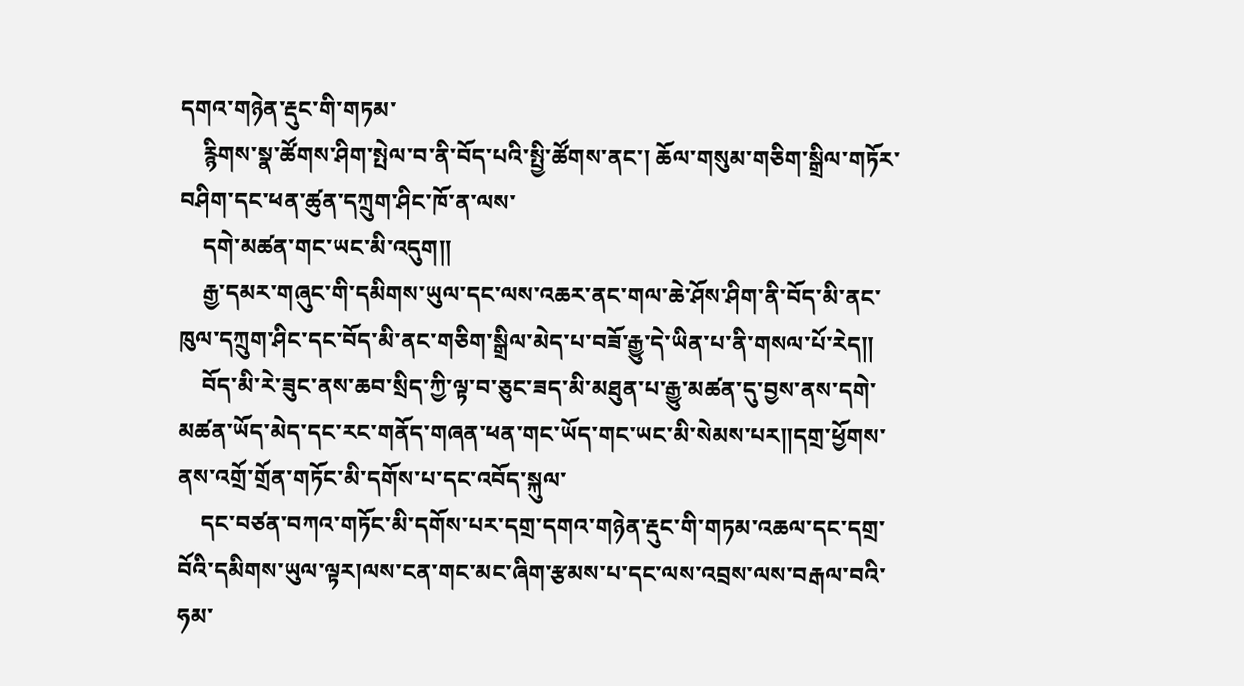དགའ་གཉེན་རྡུང་གི་གཏམ་
    རྙིགས་སྣ་ཚོགས་ཤིག་སྤེལ་བ་ནི་བོད་པའི་སྤྱི་ཚོགས་ནང་། ཆོལ་གསུམ་གཅིག་སྒྲིལ་གཏོར་བཤིག་དང་ཕན་ཚུན་དཀྲུག་ཤིང་ཁོ་ན་ལས་
    དགེ་མཚན་གང་ཡང་མི་འདུག༎
    རྒྱ་དམར་གཞུང་གི་དམིགས་ཡུལ་དང་ལས་འཆར་ནང་གལ་ཆེ་ཤོས་ཤིག་ནི་བོད་མི་ནང་ཁུལ་དཀྲུག་ཤིང་དང་བོད་མི་ནང་གཅིག་སྒྲིལ་མེད་པ་བཟོ་རྒྱུ་དེ་ཡིན་པ་ནི་གསལ་པོ་རེད༎
    བོད་མི་རེ་ཟུང་ནས་ཆབ་སྲིད་ཀྱི་ལྟ་བ་ཅུང་ཟད་མི་མཐུན་པ་རྒྱུ་མཚན་དུ་བྱས་ནས་དགེ་མཚན་ཡོད་མེད་དང་རང་གནོད་གཞན་ཕན་གང་ཡོད་གང་ཡང་མི་སེམས་པར༎དགྲ་ཕྱོགས་ནས་འགྲོ་གྲོན་གཏོང་མི་དགོས་པ་དང་འབོད་སྐུལ་
    དང་བཙན་བཀའ་གཏོང་མི་དགོས་པར་དགྲ་དགའ་གཉེན་རྡུང་གི་གཏམ་འཆལ་དང་དགྲ་བོའི་དམིགས་ཡུལ་ལྟར།ལས་ངན་གང་མང་ཞིག་རྩམས་པ་དང་ལས་འབྲས་ལས་བརྒལ་བའི་ཧམ་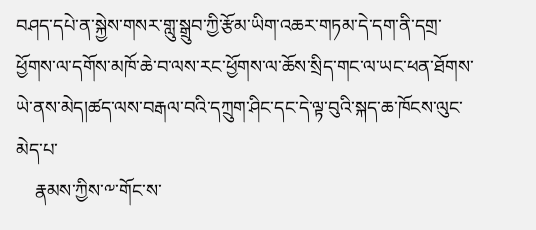བཤད་དཔེ་ན་སྐྱེས་གསར་གླུ་སྒྲུབ་ཀྱི་རྩོམ་ཡིག་འཆར་གཏམ་དེ་དག་ནི་དགྲ་ཕྱོགས་ལ་དགོས་མཁོ་ཆེ་བ་ལས་རང་ཕྱོགས་ལ་ཆོས་སྲིད་གང་ལ་ཡང་ཕན་ཐོགས་ཡེ་ནས་མེད།ཚད་ལས་བརྒལ་བའི་དཀྲུག་ཤིང་དང་དེ་ལྟ་བུའི་སྐད་ཆ་ཁོངས་ལུང་མེད་པ་
    རྣམས་ཀྱིས་༸་གོང་ས་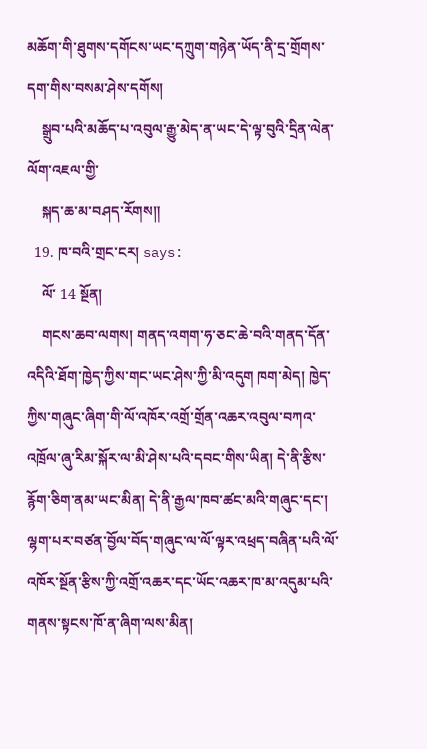མཆོག་གི་ཐུགས་དགོངས་ཡང་དཀྲུག་གཉེན་ཡོད་ནི་དྲ་གྲོགས་དག་གིས་བསམ་ཤེས་དགོས།
    སྒྲུབ་པའི་མཆོད་པ་འབུལ་རྒྱུ་མེད་ན་ཡང་དེ་ལྟ་བུའི་དྲིན་ལེན་ལོག་འཇལ་གྱི་
    སྐད་ཆ་མ་བཤད་རོགས༎
  19. ཁ་བའི་གྲང་ངར། says:
    ལོ་ 14 སྔོན།
    གངས་ཆབ་ལགས། གནད་འགག་ཧ་ཅང་ཆེ་བའི་གནད་དོན་འདིའི་ཐོག་ཁྱེད་ཀྱིས་གང་ཡང་ཤེས་ཀྱི་མི་འདུག ཁག་མེད། ཁྱེད་ཀྱིས་གཞུང་ཞིག་གི་ལོ་འཁོར་འགྲོ་གྲོན་འཆར་འབུལ་བཀའ་འཁྲོལ་ཞུ་རིམ་སྐོར་ལ་མི་ཤེས་པའི་དབང་གིས་ཡིན། དེ་ནི་རྩིས་རྙོག་ཅིག་ནམ་ཡང་མིན། དེ་ནི་རྒྱལ་ཁབ་ཚང་མའི་གཞུང་དང་། ལྷག་པར་བཙན་བྱོལ་བོད་གཞུང་ལ་ལོ་ལྟར་འཕྲད་བཞིན་པའི་ལོ་འཁོར་སྔོན་རྩིས་ཀྱི་འགྲོ་འཆར་དང་ཡོང་འཆར་ཁ་མ་འདུམ་པའི་གནས་སྟངས་ཁོ་ན་ཞིག་ལས་མིན།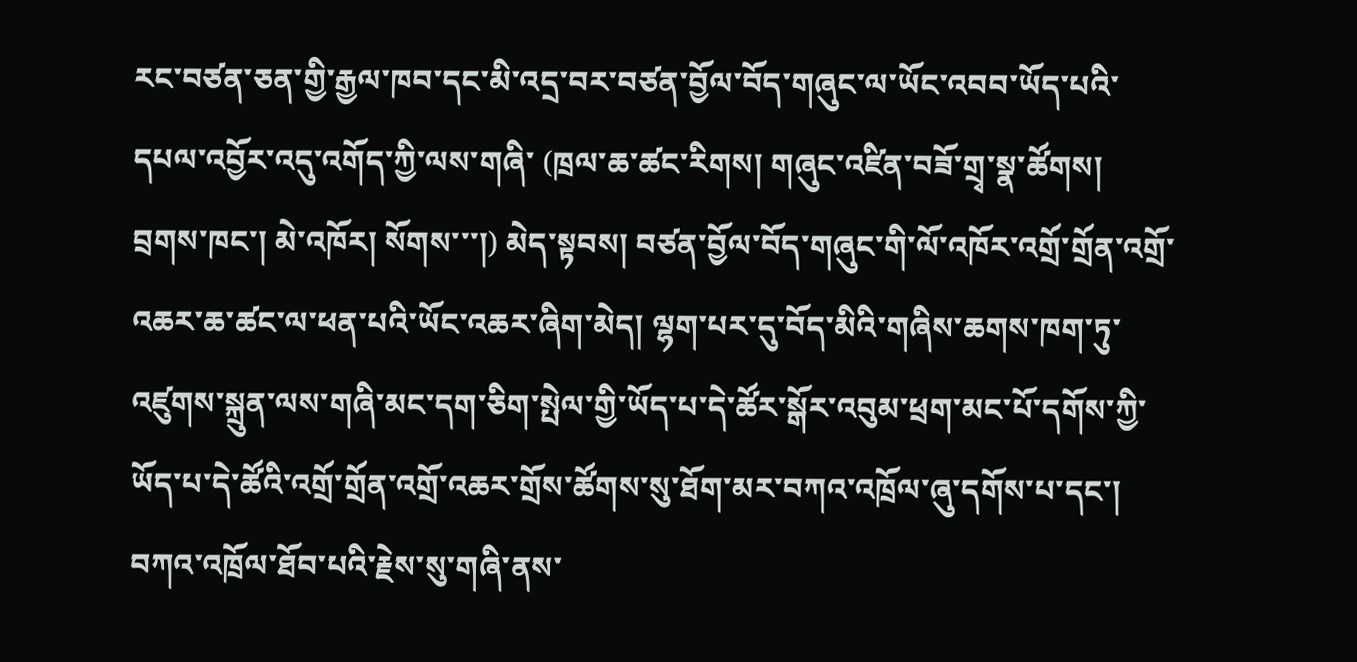རང་བཙན་ཅན་གྱི་རྒྱལ་ཁབ་དང་མི་འདྲ་བར་བཙན་བྱོལ་བོད་གཞུང་ལ་ཡོང་འབབ་ཡོད་པའི་དཔལ་འབྱོར་འདུ་འགོད་ཀྱི་ལས་གཞི་ (ཁྲལ་ཆ་ཚང་རིགས། གཞུང་འཛིན་བཟོ་གྲྭ་སྣ་ཚོགས། བྲགས་ཁང་། མེ་འཁོར། སོགས་་་།) མེད་སྟབས། བཙན་བྱོལ་བོད་གཞུང་གི་ལོ་འཁོར་འགྲོ་གྲོན་འགྲོ་འཆར་ཆ་ཚང་ལ་ཕན་པའི་ཡོང་འཆར་ཞིག་མེད། ལྷག་པར་དུ་བོད་མིའི་གཞིས་ཆགས་ཁག་ཏུ་འཛུགས་སྐྲུན་ལས་གཞི་མང་དག་ཅིག་སྤེལ་གྱི་ཡོད་པ་དེ་ཚོར་སྒོར་འབུམ་ཕྲག་མང་པོ་དགོས་ཀྱི་ཡོད་པ་དེ་ཚོའི་འགྲོ་གྲོན་འགྲོ་འཆར་གྲོས་ཚོགས་སུ་ཐོག་མར་བཀའ་འཁྲོལ་ཞུ་དགོས་པ་དང་། བཀའ་འཁྲོལ་ཐོབ་པའི་རྗེས་སུ་གཞི་ནས་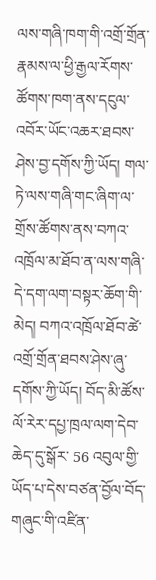ལས་གཞི་ཁག་གི་འགྲོ་གྲོན་རྣམས་ལ་ཕྱི་རྒྱལ་རོགས་ཚོགས་ཁག་ནས་དངུལ་འབོར་ཡོང་འཆར་ཐབས་ཤེས་བྱ་དགོས་ཀྱི་ཡོད། གལ་ཏེ་ལས་གཞི་གང་ཞིག་ལ་གྲོས་ཚོགས་ནས་བཀའ་འཁྲོལ་མ་ཐོབ་ན་ལས་གཞི་དེ་དག་ལག་བསྟར་ཆོག་གི་མེད། བཀའ་འཁྲོལ་ཐོབ་ཚེ་འགྲོ་གྲོན་ཐབས་ཤེས་ཞུ་དགོས་ཀྱི་ཡོད། བོད་མི་ཚོས་ལོ་རེར་དཔྱ་ཁྲལ་ལག་དེབ་ཆེད་དུ་སྒོར་ 56 འབུལ་གྱི་ཡོད་པ་དེས་བཙན་བྱོལ་བོད་གཞུང་གི་འཛིན་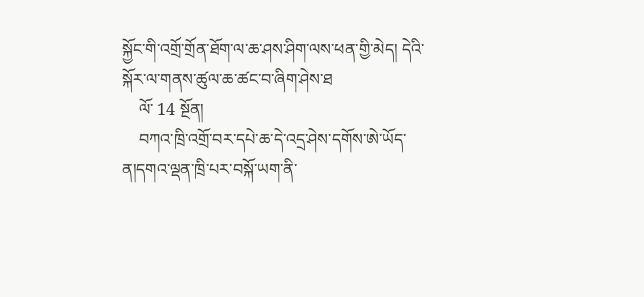སྐྱོང་གི་འགྲོ་གྲོན་ཐོག་ལ་ཆ་ཤས་ཤིག་ལས་ཕན་གྱི་མེད། དེའི་སྐོར་ལ་གནས་ཚུལ་ཆ་ཚང་བ་ཞིག་ཤེས་ཐ
    ལོ་ 14 སྔོན།
    བཀའ་ཁྲི་འགྲོ་བར་དཔེ་ཆ་དེ་འདྲ་ཤེས་དགོས་ཨེ་ཡོད་ན།དགའ་ལྡན་ཁྲི་པར་བསྐོ་ཡག་ནི་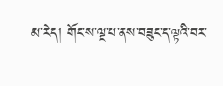མ་རེད། གོང་ས་ལྔ་པ་ནས་བཟུང་ད་ལྟའི་བར་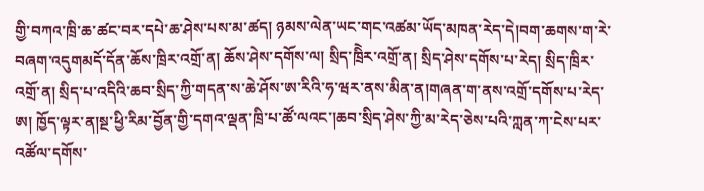གྱི་བཀའ་ཁྲི་ཆ་ཚང་བར་དཔེ་ཆ་ཤེས་པས་མ་ཚད། ཉམས་ལེན་ཡང་གང་འཚམ་ཡོད་མཁན་རེད་དེ།བག་ཆགས་ག་རེ་བཞག་འདུགམདོ་དོན་ཆོས་ཁྲིར་འགྲོ་ན། ཆོས་ཤེས་དགོས་ལ། སྲིད་ཁྲིེར་འགྲོ་ན། སྲིད་ཤེས་དགོས་པ་རེད། སྲིད་ཁྲིར་འགྲོ་ན། སྲིད་པ་འདིའི་ཆབ་སྲིད་ཀྱི་གདན་ས་ཆེ་ཤོས་ཨ་རིའི་ཧ་ཝར་ནས་མིན་ན།གཞན་ག་ནས་འགྲོ་དགོས་པ་རེད་ཨ། ཁྱོད་ལྟར་ན།སྔ་ཕྱི་རིམ་བྱོན་གྱི་དགའ་ལྡན་ཁྲི་པ་ཚོ་ལའང་།ཆབ་སྲིད་ཤེས་ཀྱི་མ་རེད་ཅེས་པའི་ཀླན་ཀ་ངེས་པར་འཚོལ་དགོས་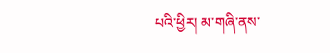པའི་ཕྱིར། མ་གཞི་ནས་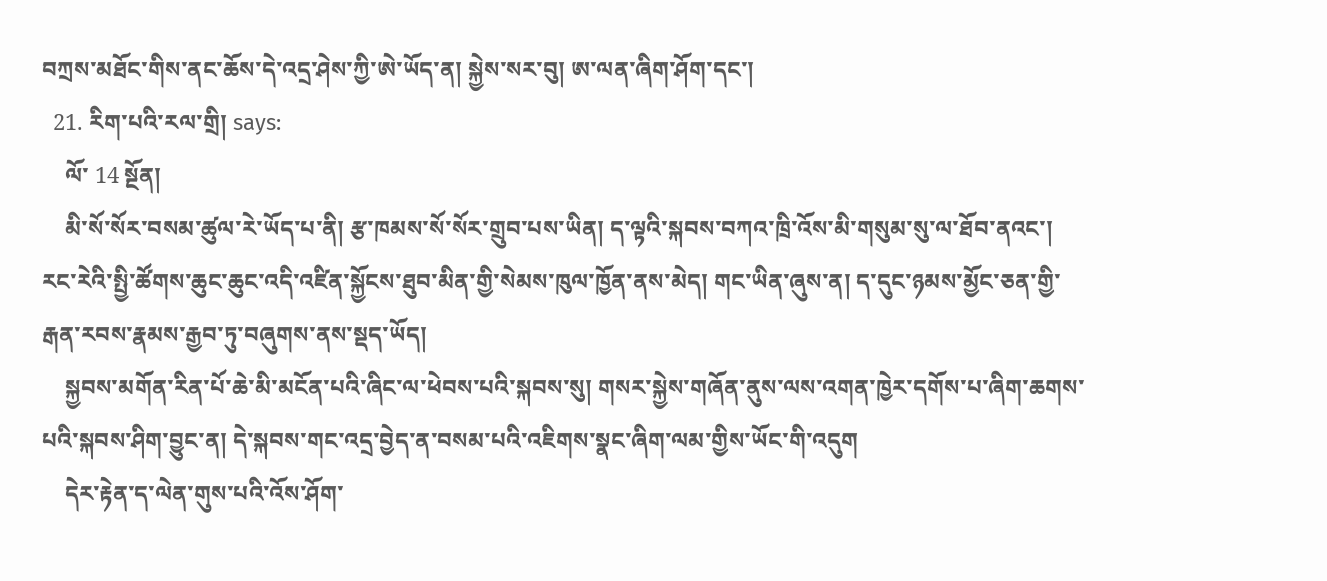བཀྲས་མཐོང་གིས་ནང་ཆོས་དེ་འདྲ་ཤེས་ཀྱི་ཨེ་ཡོད་ན། སྐྱེས་སར་བུ། ཨ་ལན་ཞིག་ཤོག་དང་།
  21. རིག་པའི་རལ་གྲི། says:
    ལོ་ 14 སྔོན།
    མི་སོ་སོར་བསམ་ཚུལ་རེ་ཡོད་པ་ནི། རྩ་ཁམས་སོ་སོར་གྲུབ་པས་ཡིན། ད་ལྟའི་སྐབས་བཀའ་ཁྲི་འོས་མི་གསུམ་སུ་ལ་ཐོབ་ནའང་། རང་རེའི་སྤྱི་ཚོགས་ཆུང་ཆུང་འདི་འཛིན་སྐྱོངས་ཐུབ་མིན་གྱི་སེམས་ཁུལ་ཁྱོན་ནས་མེད། གང་ཡིན་ཞུས་ན། ད་དུང་ཉམས་མྱོང་ཅན་གྱི་རྒན་རབས་རྣམས་རྒྱབ་ཏུ་བཞུགས་ནས་སྡད་ཡོད།
    སྐྱབས་མགོན་རིན་པོ་ཆེ་མི་མངོན་པའི་ཞིང་ལ་ཕེབས་པའི་སྐབས་སུ། གསར་སྐྱེས་གཞོན་ནུས་ལས་འགན་ཁྱེར་དགོས་པ་ཞིག་ཆགས་པའི་སྐབས་ཤིག་བྱུང་ན། དེ་སྐབས་གང་འདྲ་བྱེད་ན་བསམ་པའི་འཇིགས་སྣང་ཞིག་ལམ་གྱིས་ཡོང་གི་འདུག
    དེར་རྟེན་ད་ལེན་གུས་པའི་འོས་ཤོག་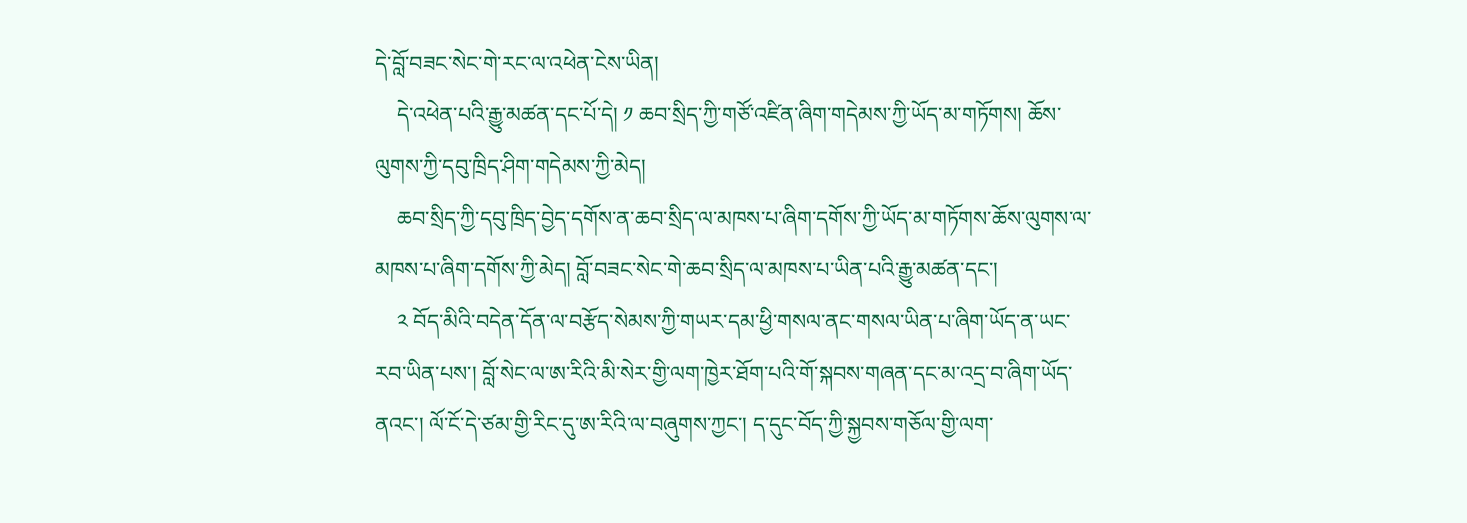དེ་བློ་བཟང་སེང་གེ་རང་ལ་འཕེན་ངེས་ཡིན།
    དེ་འཕེན་པའི་རྒྱུ་མཚན་དང་པོ་དེ། ༡ ཆབ་སྲིད་ཀྱི་གཙོ་འཛིན་ཞིག་གདེམས་ཀྱི་ཡོད་མ་གཏོགས། ཆོས་ལུགས་ཀྱི་དབུ་ཁྲིད་ཤིག་གདེམས་ཀྱི་མེད།
    ཆབ་སྲིད་ཀྱི་དབུ་ཁྲིད་བྱེད་དགོས་ན་ཆབ་སྲིད་ལ་མཁས་པ་ཞིག་དགོས་ཀྱི་ཡོད་མ་གཏོགས་ཆོས་ལུགས་ལ་མཁས་པ་ཞིག་དགོས་ཀྱི་མེད། བློ་བཟང་སེང་གེ་ཆབ་སྲིད་ལ་མཁས་པ་ཡིན་པའི་རྒྱུ་མཚན་དང་།
    ༢ བོད་མིའི་བདེན་དོན་ལ་བརྩོད་སེམས་ཀྱི་གཡར་དམ་ཕྱི་གསལ་ནང་གསལ་ཡིན་པ་ཞིག་ཡོད་ན་ཡང་རབ་ཡིན་པས་། བློ་སེང་ལ་ཨ་རིའི་མི་སེར་གྱི་ལག་ཁྱེར་ཐོག་པའི་གོ་སྐབས་གཞན་དང་མ་འདྲ་བ་ཞིག་ཡོད་ནའང་། ལོ་ངོ་དེ་ཙམ་གྱི་རིང་དུ་ཨ་རིའི་ལ་བཞུགས་ཀྱང་། ད་དུང་བོད་ཀྱི་སྐྱབས་གཅོལ་གྱི་ལག་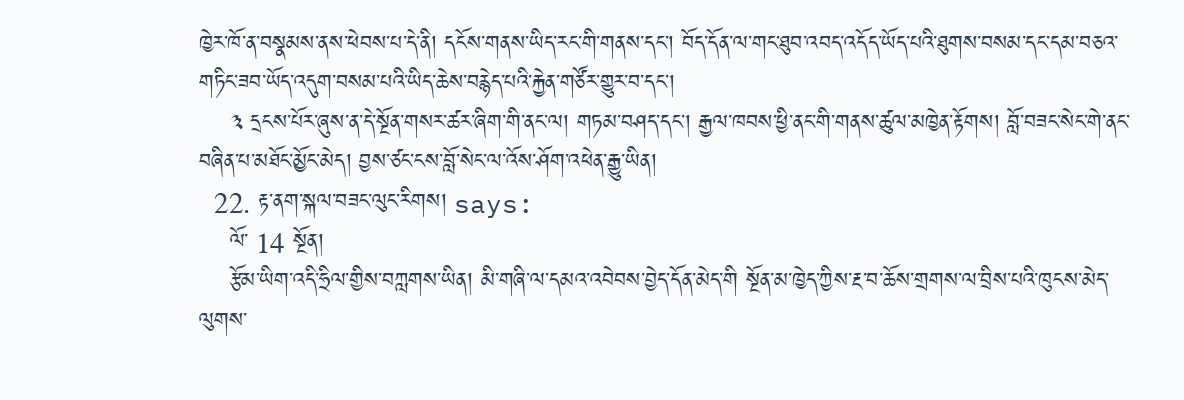ཁྱེར་ཁོ་ན་བསྣམས་ནས་ཕེབས་པ་དེ་ནི། དངོས་གནས་ཡིད་རང་གི་གནས་དང་། བོད་དོན་ལ་གང་ཐུབ་འབད་འདོད་ཡོད་པའི་ཐུགས་བསམ་དང་དམ་བཅའ་གཏིང་ཟབ་ཡོད་འདུག་བསམ་པའི་ཡིད་ཆེས་བརྙེད་པའི་རྐྱེན་གཙོར་གྱུར་བ་དང་།
    ༣ དྲངས་པོར་ཞུས་ན་དེ་སྔོན་གསར་ཚར་ཞིག་གི་ནང་ལ། གཏམ་བཤད་དང་། རྒྱལ་ཁབས་ཕྱི་ནང་གི་གནས་ཚུལ་མཁྱེན་རྟོགས། བློ་བཟང་སེང་གེ་ནང་བཞིན་པ་མཐོང་མྱོང་མེད། བྱས་ཙང་ངས་བློ་སེང་ལ་འོས་ཤོག་འཕེན་རྒྱུ་ཡིན།
  22. རྟ་ནག་སྐལ་བཟང་ལུང་རིགས། says:
    ལོ་ 14 སྔོན།
    རྩོམ་ཡིག་འདི་ཧྲིལ་གྱིས་བཀླགས་ཡིན། མི་གཞི་ལ་དམའ་འབེབས་བྱེད་དོན་མེད་གི སྔོན་མ་ཁྱེད་ཀྱིས་རྔ་བ་ཆོས་གྲགས་ལ་བྲིས་པའི་ཁུངས་མེད་ལུགས་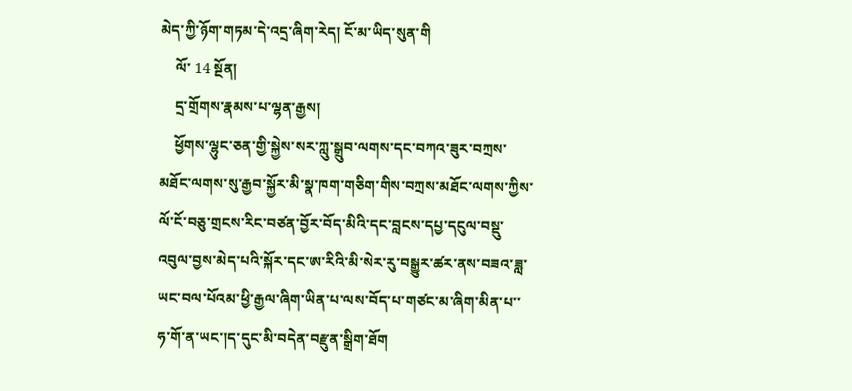མེད་ཀྱི་ཉོག་གཏམ་དེ་འདྲ་ཞིག་རེད། ངོ་མ་ཡིད་སུན་གི
    ལོ་ 14 སྔོན།
    དྲ་གྲོགས་རྣམས་པ་ལྷན་རྒྱས།
    ཕྱོགས་ལྷུང་ཅན་གྱི་སྐྱེས་སར་ཀླུ་སྒྲུབ་ལགས་དང་བཀའ་ཟུར་བཀྲས་མཐོང་ལགས་སུ་རྒྱབ་སྐྱོར་མི་སྣ་ཁག་གཅིག་གིས་བཀྲས་མཐོང་ལགས་ཀྱིས་ལོ་ངོ་བཅུ་གྲངས་རིང་བཙན་བྱོར་བོད་མིའི་དང་བླངས་དཔྱ་དངུལ་བསྡུ་འབུལ་བྱས་མེད་པའི་སྐོར་དང་ཨ་རིའི་མི་སེར་རུ་བསྒྱུར་ཚར་ནས་བཟའ་ཟླ་ཡང་བལ་པོའམ་ཕྱི་རྒྱལ་ཞིག་ཡིན་པ་ལས་བོད་པ་གཙང་མ་ཞིག་མིན་པ་་ཧ་གོ་ན་ཡང་།ད་དུང་མི་བདེན་བརྫུན་སྒྲིག་ཐོག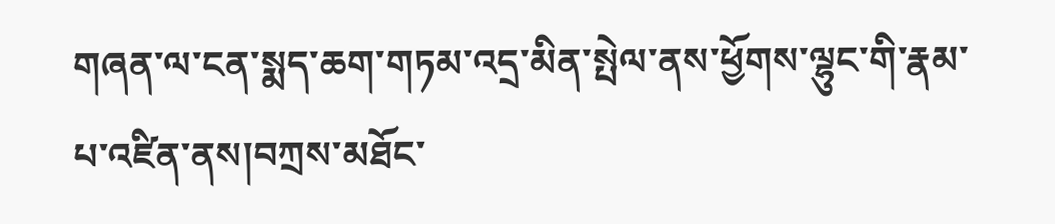གཞན་ལ་ངན་སྨད་ཆག་གཏམ་འདྲ་མིན་སྤེལ་ནས་ཕྱོགས་ལྷུང་གི་རྣམ་པ་འཛིན་ནས།བཀྲས་མཐོང་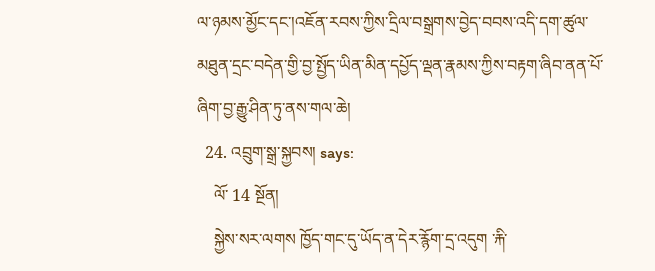ལ་ཉམས་མྱོང་དང་།འཇོན་རབས་ཀྱིས་དྲིལ་བསྒྲགས་བྱེད་བབས་འདི་དག་ཚུལ་མཐུན་དྲང་བདེན་གྱི་བྱ་སྤྱོད་ཡིན་མིན་དཔྱོད་ལྡན་རྣམས་ཀྱིས་བརྟག་ཞིབ་ནན་པོ་ཞིག་བྱ་རྒྱུ་ཤིན་ཏུ་ནས་གལ་ཆེ།
  24. འབྲུག་སྒྲ་སྐྱབས། says:
    ལོ་ 14 སྔོན།
    སྐྱེས་སར་ལགས ཁྱོད་གང་དུ་ཡོད་ན་དེར་རྙོག་དྲ་འདུག ་རྐི་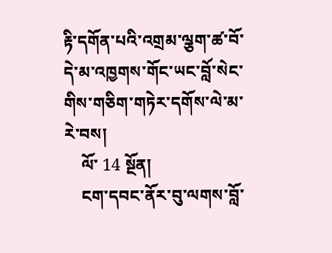རྟི་དགོན་པའི་འགྲམ་ལྕག་ཚ་བོ་དེ་མ་འཁྱགས་གོང་ཡང་བློ་སེང་གིས་གཅིག་གཏེར་དགོས་ལེ་མ་རེ་བས།
    ལོ་ 14 སྔོན།
    ངག་དབང་ནོར་བུ་ལགས་བློ་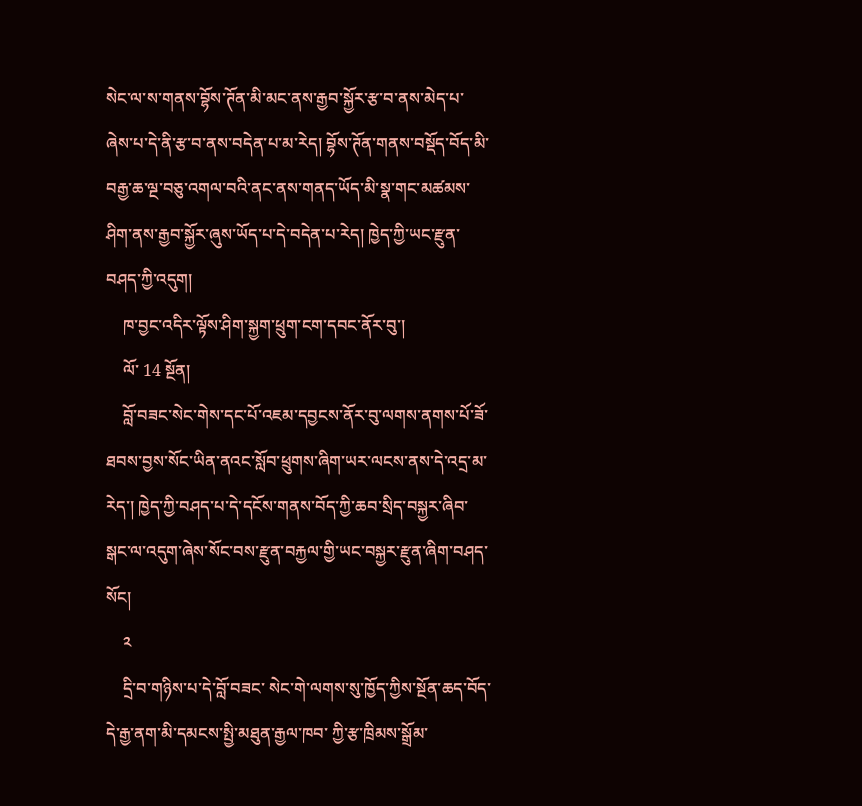སེང་ལ་ས་གནས་བྷོས་ཊོན་མི་མང་ནས་རྒྱབ་སྐྱོར་རྩ་བ་ནས་མེད་པ་ཞེས་པ་དེ་ནི་རྩ་བ་ནས་བདེན་པ་མ་རེད། བྷོས་ཊོན་གནས་བསྡོད་བོད་མི་བརྒྱ་ཆ་ལྔ་བཅུ་འགལ་བའི་ནང་ནས་གནད་ཡོད་མི་སྣ་གང་མཚམས་ཤིག་ནས་རྒྱབ་སྐྱོར་ཞུས་ཡོད་པ་དེ་བདེན་པ་རེད། ཁྱེད་ཀྱི་ཡང་རྫུན་བཤད་ཀྱི་འདུག།
    ཁ་བྱང་འདིར་ལྟོས་ཤིག་སྐྱག་ཕྲུག་ངག་དབང་ནོར་བུ་།
    ལོ་ 14 སྔོན།
    བློ་བཟང་སེང་གེས་དང་པོ་འཇམ་དབྱངས་ནོར་བུ་ལགས་ནགས་པོ་ཟོ་ཐབས་བྱས་སོང་ཡིན་ནའང་སློབ་ཕྲུགས་ཞིག་ཡར་ལངས་ནས་དེ་འདྲ་མ་རེད་། ཁྱེད་ཀྱི་བཤད་པ་དེ་དངོས་གནས་བོད་ཀྱི་ཆབ་སྲིད་བསྐྱར་ཞིབ་སྒང་ལ་འདུག་ཞེས་སོང་བས་རྫུན་བརྐྱལ་གྱི་ཡང་བསྐྱར་རྫུན་ཞིག་བཤད་སོང།
    ༢
    དྲི་བ་གཉིས་པ་དེ་བློ་བཟང་ སེང་གེ་ལགས་སུ་ཁྱོད་ཀྱིས་སྔོན་ཆད་བོད་དེ་རྒྱ་ནག་མི་དམངས་སྤྱི་མཐུན་རྒྱལ་ཁབ་ ཀྱི་རྩ་ཁྲིམས་སྒྲོམ་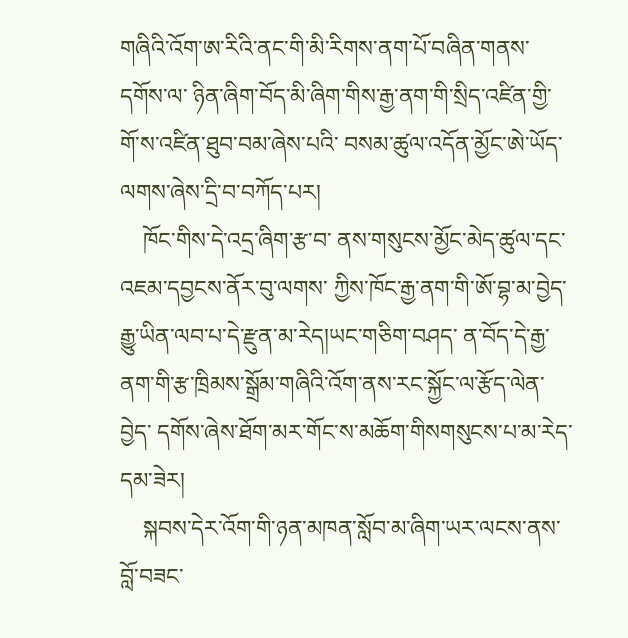གཞིའི་འོག་ཨ་རིའི་ནང་གི་མི་རིགས་ནག་པོ་བཞིན་གནས་དགོས་ལ་ ཉིན་ཞིག་བོད་མི་ཞིག་གིས་རྒྱ་ནག་གི་སྲིད་འཛིན་གྱི་གོ་ས་འཛིན་ཐུབ་བམ་ཞེས་པའི་ བསམ་ཚུལ་འདོན་མྱོང་ཨེ་ཡོད་ལགས་ཞེས་དྲི་བ་བཀོད་པར།
    ཁོང་གིས་དེ་འདྲ་ཞིག་རྩ་བ་ ནས་གསུངས་མྱོང་མེད་ཚུལ་དང་འཇམ་དབྱངས་ནོར་བུ་ལགས་ ཀྱིས་ཁོང་རྒྱ་ནག་གི་ཨོ་བྷ་མ་བྱེད་རྒྱུ་ཡིན་ལབ་པ་དེ་རྫུན་མ་རེད།ཡང་གཅིག་བཤད་ ན་བོད་དེ་རྒྱ་ནག་གི་རྩ་ཁྲིམས་སྒྲོམ་གཞིའི་འོག་ནས་རང་སྐྱོང་ལ་རྩོད་ལེན་བྱེད་ དགོས་ཞེས་ཐོག་མར་གོང་ས་མཆོག་གིསགསུངས་པ་མ་རེད་དམ་ཟེར།
    སྐབས་དེར་འོག་གི་ཉན་མཁན་སློབ་མ་ཞིག་ཡར་ལངས་ནས་བློ་བཟང་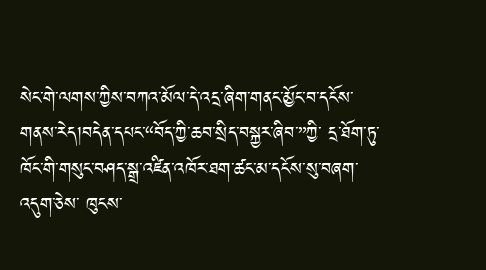སེང་གེ་ལགས་ཀྱིས་བཀའ་མོལ་དེ་འདྲ་ཞིག་གནང་མྱོང་བ་དངོས་གནས་རེད།བདེན་དཔང་“བོད་ཀྱི་ཆབ་སྲིད་བསྐྱར་ཞིབ་”ཀྱི་ དྲ་ཐོག་ཏུ་ཁོང་གི་གསུང་བཤད་སྒྲ་འཛིན་འཁོར་ཐག་ཚང་མ་དངོས་སུ་བཞག་འདུག་ཅེས་ ཁུངས་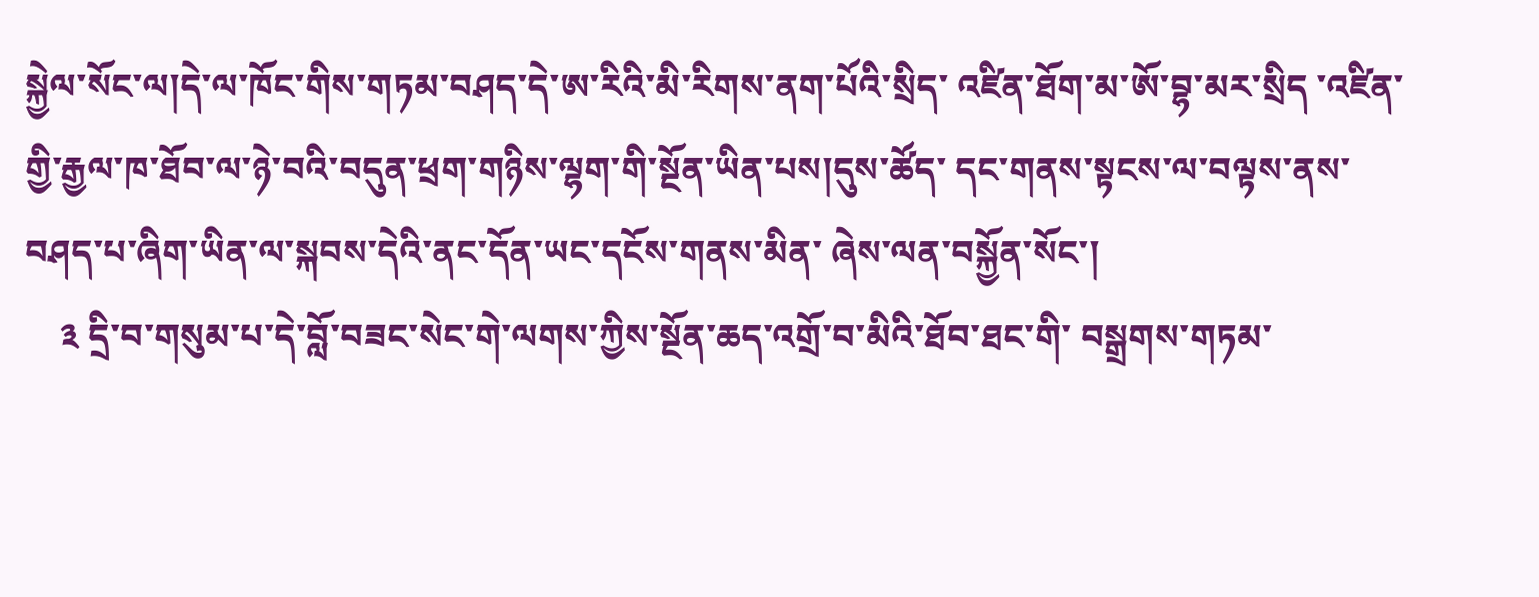སྐྱེལ་སོང་ལ།དེ་ལ་ཁོང་གིས་གཏམ་བཤད་དེ་ཨ་རིའི་མི་རིགས་ནག་པོའི་སྲིད་ འཛིན་ཐོག་མ་ཨོ་བྷ་མར་སྲིད ་འཛིན་གྱི་རྒྱལ་ཁ་ཐོབ་ལ་ཉེ་བའི་བདུན་ཕྲག་གཉིས་ལྷག་གི་སྔོན་ཡིན་པས།དུས་ཚོད་ དང་གནས་སྟངས་ལ་བལྟས་ནས་བཤད་པ་ཞིག་ཡིན་ལ་སྐབས་དེའི་ནང་དོན་ཡང་དངོས་གནས་མིན་ ཞེས་ལན་བསྐྱོན་སོང་།
    ༣ དྲི་བ་གསུམ་པ་དེ་བློ་བཟང་སེང་གེ་ལགས་ཀྱིས་སྔོན་ཆད་འགྲོ་བ་མིའི་ཐོབ་ཐང་གི་ བསྒྲགས་གཏམ་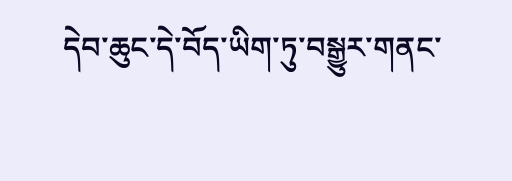དེབ་ཆུང་དེ་བོད་ཡིག་ཏུ་བསྒྱུར་གནང་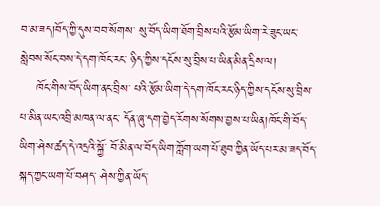བ་མ་ཟད།བོད་ཀྱི་དུས་བབ་སོགས་ སུ་བོད་ཡིག་ཐོག་བྲིས་པའི་རྩོམ་ཡིག་རེ་ཟུང་ཡང་སླེབས་སོང་བས་དེ་དག་ཁོང་རང་ ཉིད་ཀྱིས་དངོས་སུ་བྲིས་པ་ཡིན་མིན་དྲིས་ལ།
    ཁོང་གིས་བོད་ཡིག་ནང་བྲིས་ པའི་རྩོམ་ཡིག་དེ་དག་ཁོང་རང་ཉིད་ཀྱིས་དངོས་སུ་བྲིས་པ་མིན་ཡང་འབྲི་མཁན་ལ་ནང་ དོན་ཞུ་དག་བྱེད་རོགས་སོགས་བྱས་པ་ཡིན།ཁོང་གི་བོད་ཡིག་ཤེས་ཚད་དེ་འདྲའི་སྐྱོ་ བོ་མིན་ལ་བོད་ཡིག་ཀློག་ཡག་པོ་ཐུབ་ཀྱིན་ཡོད་པར་མ་ཟད་བོད་སྐད་ཀྱང་ཡག་པོ་བཤད་ ཤེས་ཀྱིན་ཡོད་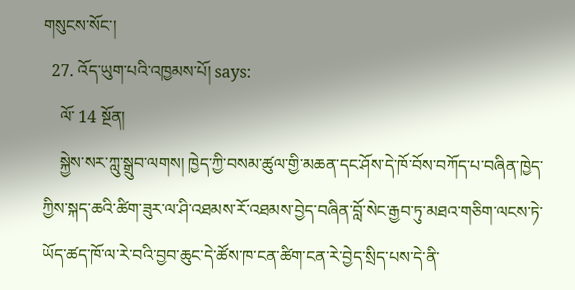གསུངས་སོང་།
  27. འོད་ཡུག་པའི་འཁྱམས་པོ། says:
    ལོ་ 14 སྔོན།
    སྐྱེས་སར་ཀླུ་སྒྲུབ་ལགས། ཁྱེད་ཀྱི་བསམ་ཚུལ་གྱི་མཆན་དང་ཤོས་དེ་ཁོ་བོས་བཀོད་པ་བཞིན་ཁྱེད་ཀྱིས་སྐད་ཆའི་ཚིག་ཟུར་ལ་ཤི་འཐམས་རོ་འཐམས་བྱེད་བཞིན་བློ་སེང་རྒྱབ་ཏུ་མཐའ་གཅིག་ལངས་ཏེ་ཡོད་ཚད་ཁོ་ལ་རེ་བའི་བྱབ་ཆུང་དེ་ཚོས་ཁ་ངན་ཚིག་ངན་རེ་བྱེད་སྲིད་པས་དེ་ནི་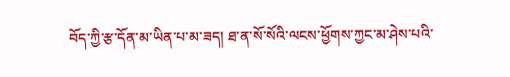བོད་ཀྱི་རྩ་དོན་མ་ཡིན་པ་མ་ཟད། ཐ་ན་སོ་སོའི་ལངས་ཕྱོགས་ཀྱང་མ་ཤེས་པའི་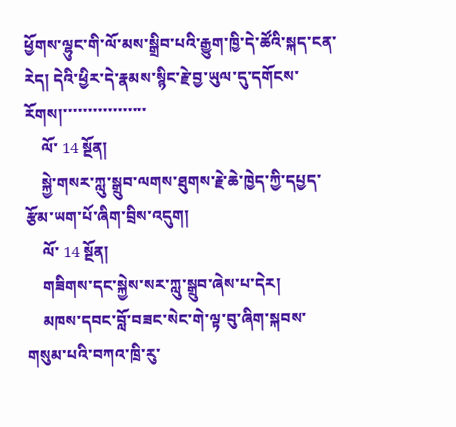ཕྱོགས་ལྷུང་གི་ལོ་མས་སྒྲིབ་པའི་རྒྱུག་ཁྱི་དེ་ཚོའི་སྐད་ངན་རེད། དེའི་ཕྱིར་དེ་རྣམས་སྙིང་རྗེ་བྱ་ཡུལ་དུ་དགོངས་རོགས།་་་་་་་་་་་་་་་་་
    ལོ་ 14 སྔོན།
    སྐྱེ་གསར་ཀླུ་སྒྲུབ་ལགས་ཐུགས་རྗེ་ཆེ་ཁྱེད་ཀྱི་དཔྱད་རྩོམ་ཡག་པོ་ཞིག་བྲིས་འདུག།
    ལོ་ 14 སྔོན།
    གཟིགས་དང་སྐྱེས་སར་ཀླུ་སྒྲུབ་ཞེས་པ་དེར།
    མཁས་དབང་བློ་བཟང་སེང་གེ་ལྟ་བུ་ཞིག་སྐབས་གསུམ་པའི་བཀའ་ཁྲི་རུ་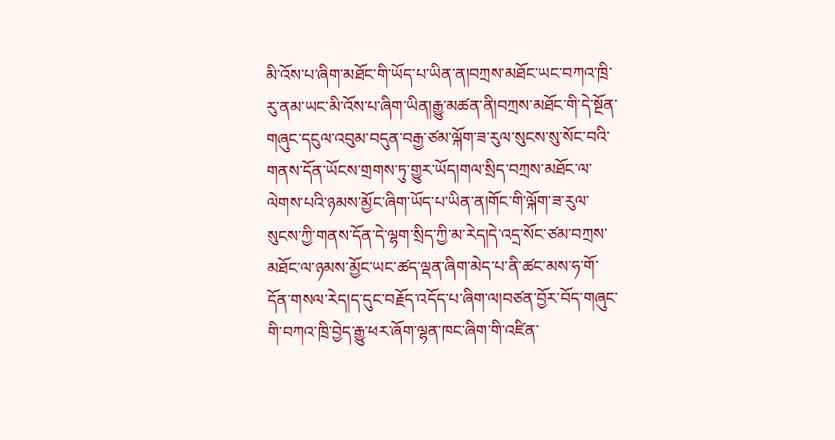མི་འོས་པ་ཞིག་མཐོང་གི་ཡོད་པ་ཡིན་ན།བཀྲས་མཐོང་ཡང་བཀའ་ཁྲི་རུ་ནམ་ཡང་མི་འོས་པ་ཞིག་ཡིན།རྒྱུ་མཚན་ནི།བཀྲས་མཐོང་གི་དེ་སྔོན་གཞུང་དངུལ་འབུམ་བདུན་བརྒྱ་ཙམ་ལྐོག་ཟ་རུལ་སུངས་སུ་སོང་བའི་གནས་དོན་ཡོངས་གྲགས་ཏུ་གྱུར་ཡོད།གལ་སྲིད་བཀྲས་མཐོང་ལ་ལེགས་པའི་ཉམས་མྱོང་ཞིག་ཡོད་པ་ཡིན་ན།གོང་གི་ལྐོག་ཟ་རུལ་སུངས་ཀྱི་གནས་དོན་དེ་ལྷག་སྲིད་ཀྱི་མ་རེད།དེ་འདྲ་སོང་ཙམ་བཀྲས་མཐོང་ལ་ཉམས་མྱོང་ཡང་ཚད་ལྡན་ཞིག་མེད་པ་ནི་ཚང་མས་ཧ་གོ་དོན་གསལ་རེད།ད་དུང་བརྗོད་འདོད་པ་ཞིག་ལ།བཙན་བྱོར་བོད་གཞུང་གི་བཀའ་ཁྲི་བྱེད་རྒྱུ་ཕར་ཞོག་ལྷན་ཁང་ཞིག་གི་འཛིན་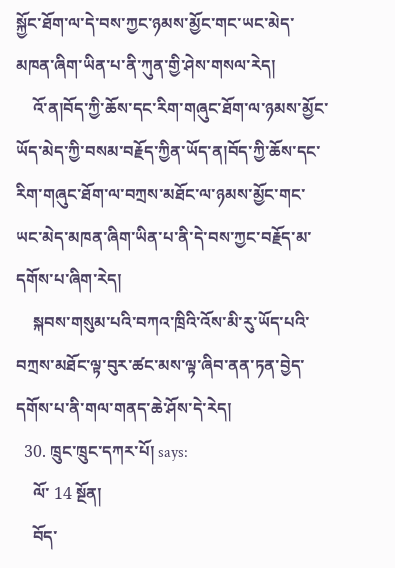སྐྱོང་ཐོག་ལ་དེ་བས་ཀྱང་ཉམས་མྱོང་གང་ཡང་མེད་མཁན་ཞིག་ཡིན་པ་ནི་ཀུན་གྱི་ཤེས་གསལ་རེད།
    འོ་ན།བོད་ཀྱི་ཆོས་དང་རིག་གཞུང་ཐོག་ལ་ཉམས་མྱོང་ཡོད་མེད་ཀྱི་བསམ་བརྗོད་ཀྱིན་ཡོད་ན།བོད་ཀྱི་ཆོས་དང་རིག་གཞུང་ཐོག་ལ་བཀྲས་མཐོང་ལ་ཉམས་མྱོང་གང་ཡང་མེད་མཁན་ཞིག་ཡིན་པ་ནི་དེ་བས་ཀྱང་བརྗོད་མ་དགོས་པ་ཞིག་རེད།
    སྐབས་གསུམ་པའི་བཀའ་ཁྲིའི་འོས་མི་རུ་ཡོད་པའི་བཀྲས་མཐོང་ལྟ་བུར་ཚང་མས་ལྟ་ཞིབ་ནན་ཏན་བྱེད་དགོས་པ་ནི་གལ་གནད་ཆེ་ཤོས་དེ་རེད།
  30. ཁྲུང་ཁྲུང་དཀར་པོ། says:
    ལོ་ 14 སྔོན།
    བོད་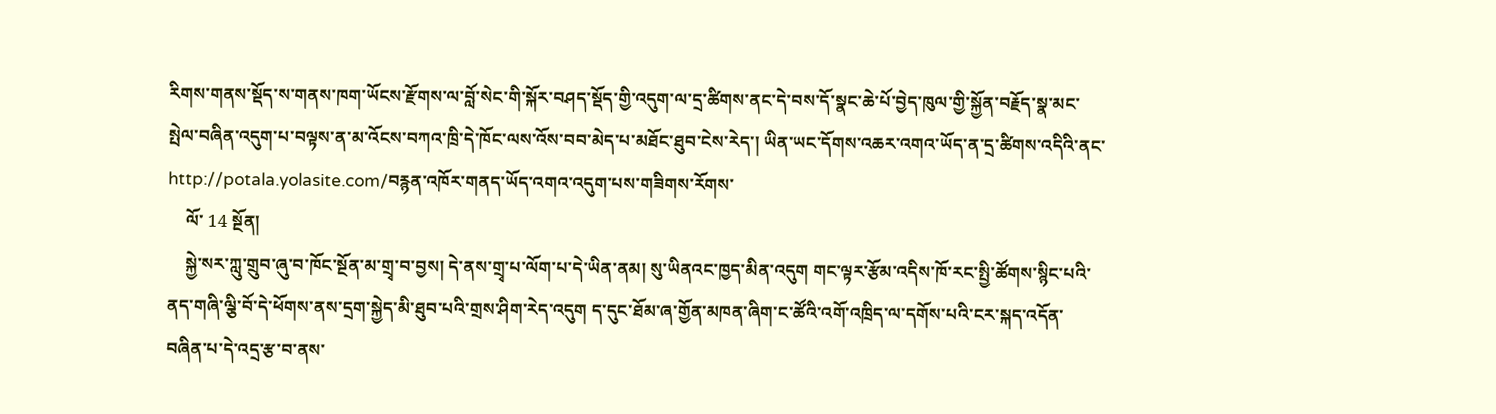རིགས་གནས་སྡོད་ས་གནས་ཁག་ཡོངས་རྫོགས་ལ་བློ་སེང་གི་སྐོར་བཤད་སྡོད་གྱི་འདུག་ལ་དྲ་ཚིགས་ནང་དེ་བས་དོ་སྣང་ཆེ་པོ་བྱེད་ཁུལ་གྱི་སྐྱོན་བརྗོད་སྣ་མང་སྤེལ་བཞིན་འདུག་པ་བལྟས་ན་མ་འོངས་བཀའ་ཁྲི་དེ་ཁོང་ལས་འོས་བབ་མེད་པ་མཐོང་ཐུབ་ངེས་རེད་། ཡིན་ཡང་དོགས་འཆར་འགའ་ཡོད་ན་དྲ་ཚིགས་འདིའི་ནང་http://potala.yolasite.com/བརྙན་འཁོར་གནད་ཡོད་འགའ་འདུག་པས་གཟིགས་རོགས་
    ལོ་ 14 སྔོན།
    སྐྱེ་སར་ཀླུ་གྲུབ་ཞུ་བ་ཁོང་སྔོན་མ་གྲྭ་བ་བྱས། དེ་ནས་གྲྭ་པ་ལོག་པ་དེ་ཡིན་ནམ། སུ་ཡིནའང་ཁྱད་མིན་འདུག གང་ལྟར་རྩོམ་འདིས་ཁོ་རང་སྤྱི་ཚོགས་སྙིང་པའི་ནད་གཞི་ལྕི་བོ་དེ་ཕོགས་ནས་དྲག་སྐྱེད་མི་ཐུབ་པའི་གྲས་ཤིག་རེད་འདུག ད་དུང་ཐོམ་ཞ་གྱོན་མཁན་ཞིག་ང་ཚོའི་འགོ་འཁྲིད་ལ་དགོས་པའི་ངར་སྐད་འདོན་བཞིན་པ་དེ་འདྲ་རྩ་བ་ནས་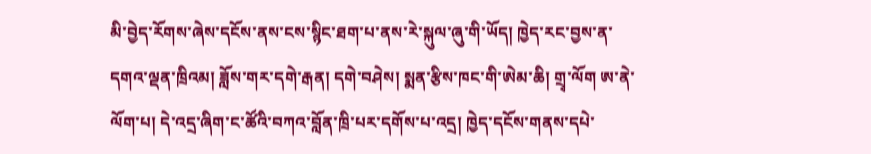མི་བྱེད་རོགས་ཞེས་དངོས་ནས་ངས་སྙིང་ཐག་པ་ནས་རེ་སྐུལ་ཞུ་གི་ཡོད། ཁྱེད་རང་བྱས་ན་དགའ་ལྡན་ཁྲིའམ། ཟློས་གར་དགེ་རྒན། དགེ་བཤེས། སྨན་རྩིས་ཁང་གི་ཨེམ་ཆི། གྲྭ་ལོག ཨ་ནེ་ལོག་པ། དེ་འདྲ་ཞིག་ང་ཚོའི་བཀའ་བློན་ཁྲི་པར་དགོས་པ་འདྲ། ཁྱེད་དངོས་གནས་དཔེ་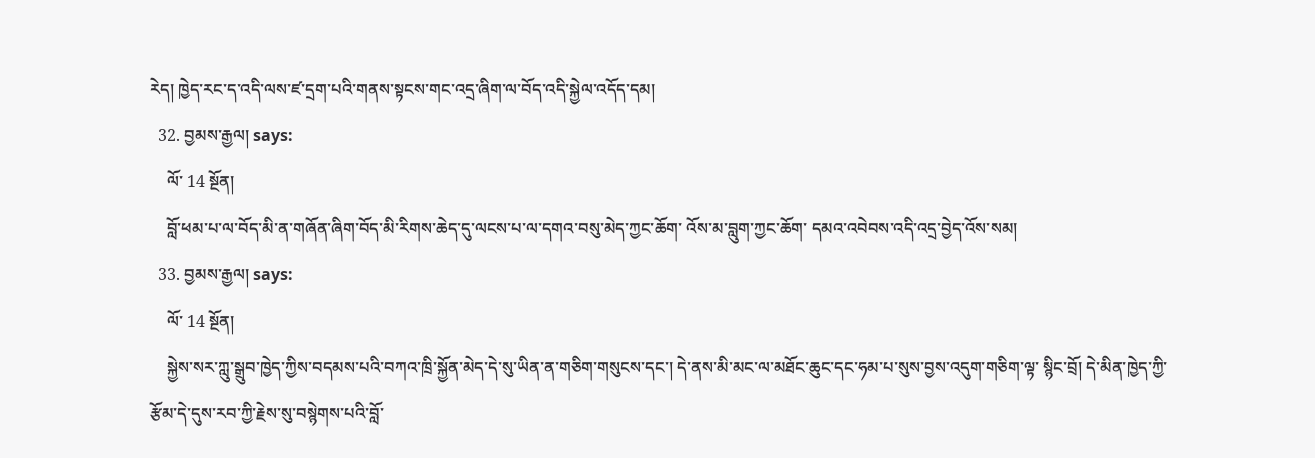རེད། ཁྱེད་རང་ད་འདི་ལས་ཛ་དྲག་པའི་གནས་སྟངས་གང་འདྲ་ཞིག་ལ་བོད་འདི་སྐྱེལ་འདོད་དམ།
  32. བྱམས་རྒྱལ། says:
    ལོ་ 14 སྔོན།
    བློ་ཕམ་པ་ལ་བོད་མི་ན་གཞོན་ཞིག་བོད་མི་རིགས་ཆེད་དུ་ལངས་པ་ལ་དགའ་བསུ་མེད་ཀྱང་ཆོག་ འོས་མ་བླུག་ཀྱང་ཆོག་ དམའ་འབེབས་འདི་འདྲ་བྱེད་འོས་སམ།
  33. བྱམས་རྒྱལ། says:
    ལོ་ 14 སྔོན།
    སྐྱེས་སར་ཀླུ་སྒྲུབ་ཁྱེད་ཀྱིས་བདམས་པའི་བཀའ་ཁྲི་སྐྱོན་མེད་དེ་སུ་ཡིན་ན་གཅིག་གསུངས་དང་། དེ་ནས་མི་མང་ལ་མཐོང་ཆུང་དང་ཧམ་པ་སུས་བྱས་འདུག་གཅིག་ལྟ་ སྙིང་བྲོ། དེ་མིན་ཁྱེད་ཀྱི་རྩོམ་དེ་དུས་རབ་ཀྱི་རྗེས་སུ་བསྙེགས་པའི་བློ་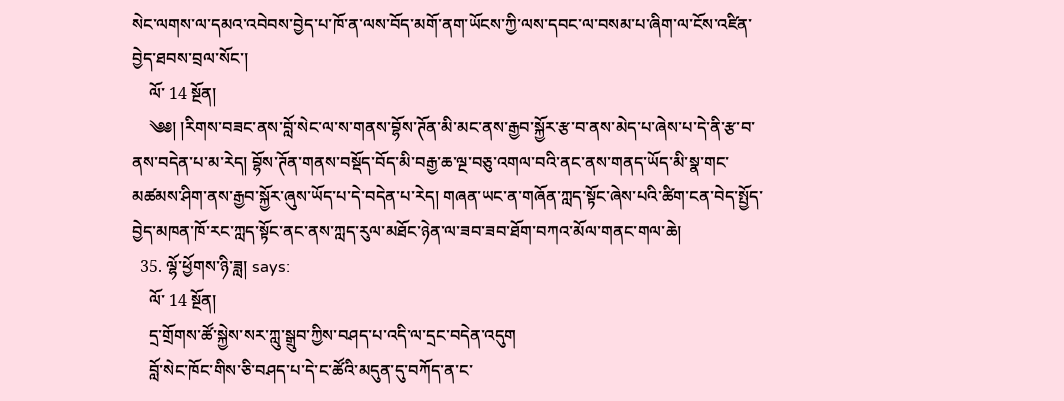སེང་ལགས་ལ་དམའ་འབེབས་བྱེད་པ་ཁོ་ན་ལས་བོད་མགོ་ནག་ཡོངས་ཀྱི་ལས་དབང་ལ་བསམ་པ་ཞིག་ལ་ངོས་འཛིན་བྱེད་ཐབས་བྲལ་སོང་།
    ལོ་ 14 སྔོན།
    ༄༅། །རིགས་བཟང་ནས་བློ་སེང་ལ་ས་གནས་བྷོས་ཊོན་མི་མང་ནས་རྒྱབ་སྐྱོར་རྩ་བ་ནས་མེད་པ་ཞེས་པ་དེ་ནི་རྩ་བ་ནས་བདེན་པ་མ་རེད། བྷོས་ཊོན་གནས་བསྡོད་བོད་མི་བརྒྱ་ཆ་ལྔ་བཅུ་འགལ་བའི་ནང་ནས་གནད་ཡོད་མི་སྣ་གང་མཚམས་ཤིག་ནས་རྒྱབ་སྐྱོར་ཞུས་ཡོད་པ་དེ་བདེན་པ་རེད། གཞན་ཡང་ན་གཞོན་ཀླད་སྟོང་ཞེས་པའི་ཚིག་ངན་བེད་སྤྱོད་བྱེད་མཁན་ཁོ་རང་ཀླད་སྟོང་ནང་ནས་ཀླད་རུལ་མཐོང་ཉེན་ལ་ཟབ་ཟབ་ཐོག་བཀའ་མོལ་གནང་གལ་ཆེ།
  35. ལྷོ་ཕྱོགས་ཉི་ཟླ། says:
    ལོ་ 14 སྔོན།
    དྲ་གྲོགས་ཚོ་སྐྱེས་སར་ཀླུ་སྒྲུབ་ཀྱིས་བཤད་པ་འདི་ལ་དྲང་བདེན་འདུག
    བློ་སེང་ཁོང་གིས་ཅི་བཤད་པ་དེ་ང་ཚོའི་མདུན་དུ་བཀོད་ན་ང་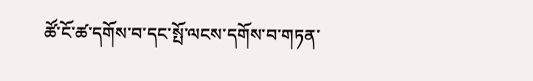ཚོ་ངོ་ཚ་དགོས་བ་དང་སྤོ་ལངས་དགོས་བ་གཏན་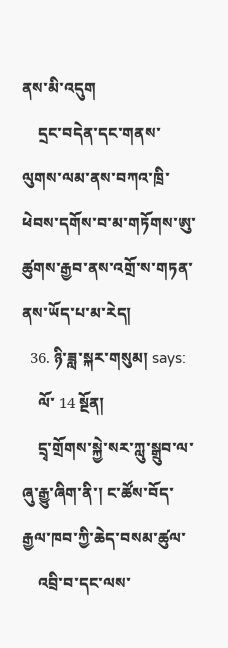ནས་མི་འདུག
    དྲང་བདེན་དང་གནས་ལུགས་ལམ་ནས་བཀའ་ཁྲི་ཕེབས་དགོས་བ་མ་གཏོགས་ཨུ་ཚུགས་རྒྱབ་ནས་འགྲོ་ས་གཏན་ནས་ཡོད་པ་མ་རེད།
  36. ཉི་ཟླ་སྐར་གསུམ། says:
    ལོ་ 14 སྔོན།
    དྲྭ་གྲོགས་སྐྱེ་སར་ཀླུ་སྒྲུབ་ལ་ཞུ་རྒྱུ་ཞིག་ནི་། ང་ཚོས་བོད་རྒྱལ་ཁབ་ཀྱི་ཆེད་བསམ་ཚུལ་
    འབྲི་བ་དང་ལས་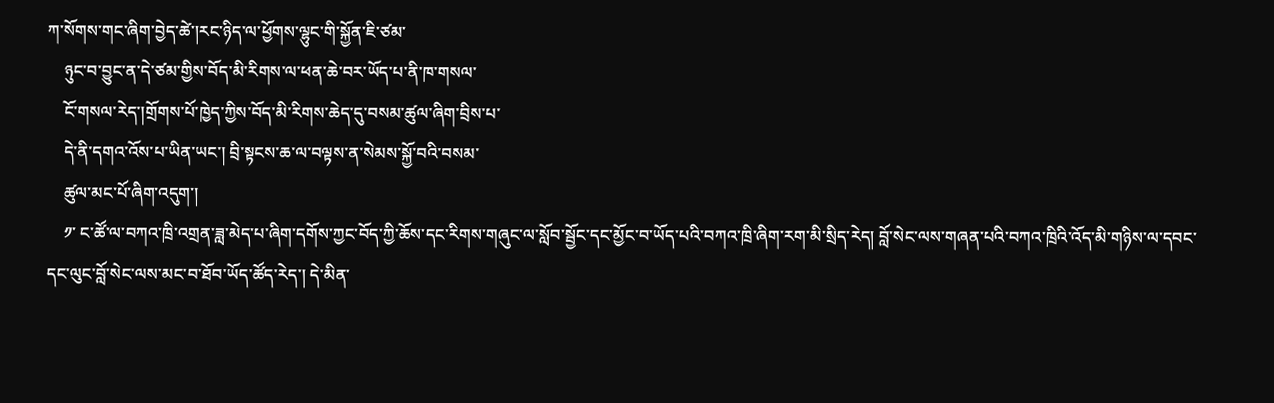ཀ་སོགས་གང་ཞིག་བྱེད་ཚེ་།རང་ཉིད་ལ་ཕྱོགས་ལྷུང་གི་སྐྱོན་ཇི་ཙམ་
    ཉུང་བ་བྱུང་ན་དེ་ཙམ་གྱིས་བོད་མི་རིགས་ལ་ཕན་ཆེ་བར་ཡོད་པ་ནི་ཁ་གསལ་
    ངོ་གསལ་རེད་།གྲོགས་པོ་ཁྱེད་ཀྱིས་བོད་མི་རིགས་ཆེད་དུ་བསམ་ཚུལ་ཞིག་བྲིས་པ་
    དེ་ནི་དགའ་འོས་པ་ཡིན་ཡང་། བྲི་སྟངས་ཆ་ལ་བལྟས་ན་སེམས་སྐྱོ་བའི་བསམ་
    ཚུལ་མང་པོ་ཞིག་འདུག་།
    ༡་ ང་ཚོ་ལ་བཀའ་ཁྲི་འགྲན་ཟླ་མེད་པ་ཞིག་དགོས་ཀྱང་བོད་ཀྱི་ཆོས་དང་རིགས་གཞུང་ལ་སློབ་སྦྱོང་དང་མྱོང་བ་ཡོད་པའི་བཀའ་ཁྲི་ཞིག་རག་མི་སྲིད་རེད། བློ་སེང་ལས་གཞན་པའི་བཀའ་ཁྲིའི་འོད་མི་གཉིས་ལ་དབང་དང་ལུང་བློ་སེང་ལས་མང་བ་ཐོབ་ཡོད་ཚོད་རེད་། དེ་མིན་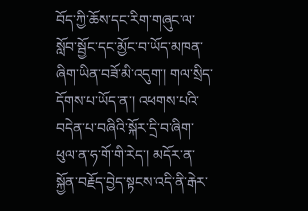བོད་ཀྱི་ཆོས་དང་རིག་གཞུང་ལ་སློབ་སྦྱོང་དང་མྱོང་བ་ཡོད་མཁན་ཞིག་ཡིན་བཟོ་མི་འདུག་། གལ་སྲིད་དོགས་པ་ཡོད་ན་། འཕགས་པའི་བདེན་པ་བཞིའི་སྐོར་དྲི་བ་ཞིག་ཕུལ་ན་ཧ་གོ་གི་རེད་། མདོར་ན་སྐྱོན་བརྗོད་བྱེད་སྟངས་འདི་ནི་རྒེར་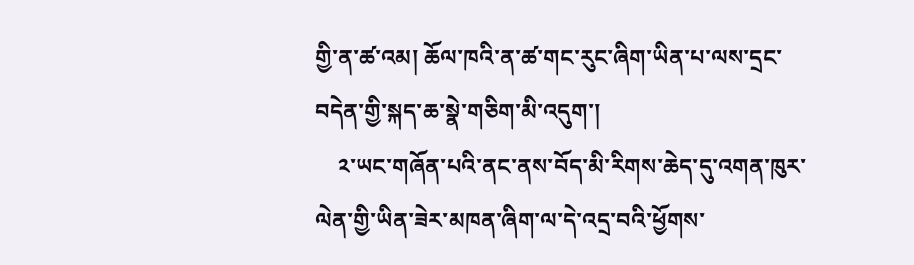གྱི་ན་ཚ་འམ། ཆོལ་ཁའི་ན་ཚ་གང་རུང་ཞིག་ཡིན་པ་ལས་དྲང་བདེན་གྱི་སྐད་ཆ་སྣེ་གཅིག་མི་འདུག་།
    ༢་ཡང་གཞོན་པའི་ནང་ནས་བོད་མི་རིགས་ཆེད་དུ་འགན་ཁུར་ལེན་གྱི་ཡིན་ཟེར་མཁན་ཞིག་ལ་དེ་འདྲ་བའི་ཕྱོགས་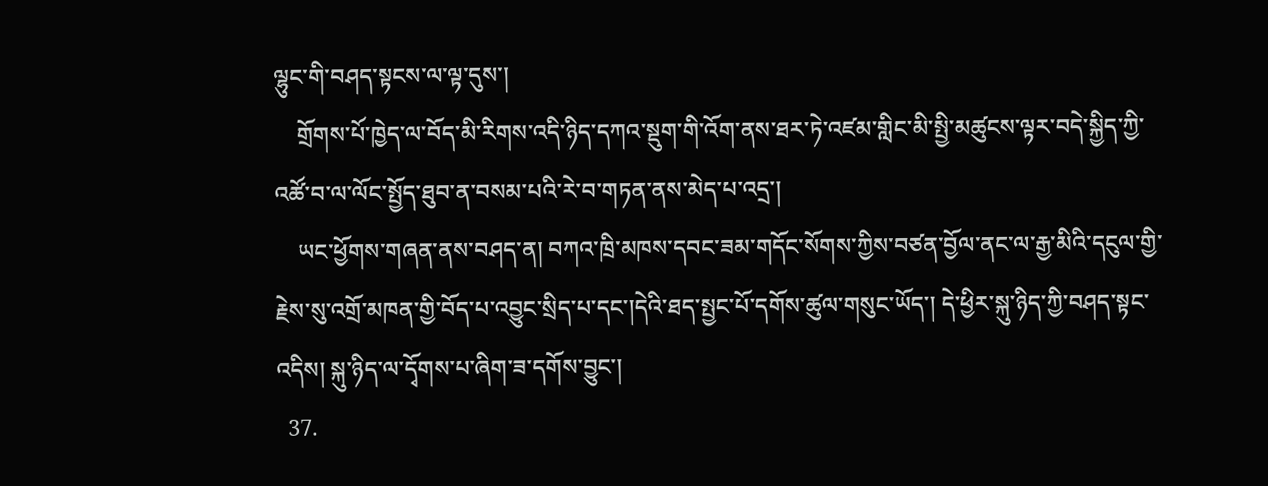ལྷུང་གི་བཤད་སྟངས་ལ་ལྟ་དུས་།
    གྲོགས་པོ་ཁྱེད་ལ་བོད་མི་རིགས་འདི་ཉིད་དཀའ་སྡུག་གི་འོག་ནས་ཐར་ཏེ་འཛམ་གླིང་མི་སྤྱི་མཚུངས་ལྟར་བདེ་སྐྱིད་ཀྱི་འཚོ་བ་ལ་ལོང་སྤྱོད་ཐུབ་ན་བསམ་པའི་རེ་བ་གཏན་ནས་མེད་པ་འདྲ་།
    ཡང་ཕྱོགས་གཞན་ནས་བཤད་ན། བཀའ་ཁྲི་མཁས་དབང་ཟམ་གདོང་སོགས་ཀྱིས་བཙན་བྱོལ་ནང་ལ་རྒྱ་མིའི་དངུལ་གྱི་རྗེས་སུ་འགྲོ་མཁན་གྱི་བོད་པ་འབྱུང་སྲིད་པ་དང་།དེའི་ཐད་སྤྱང་པོ་དགོས་ཚུལ་གསུང་ཡོད་། དེ་ཕྱིར་སྐུ་ཉིད་ཀྱི་བཤད་སྟང་འདིས། སྐུ་ཉིད་ལ་དྭོགས་པ་ཞིག་ཟ་དགོས་བྱུང་།
  37.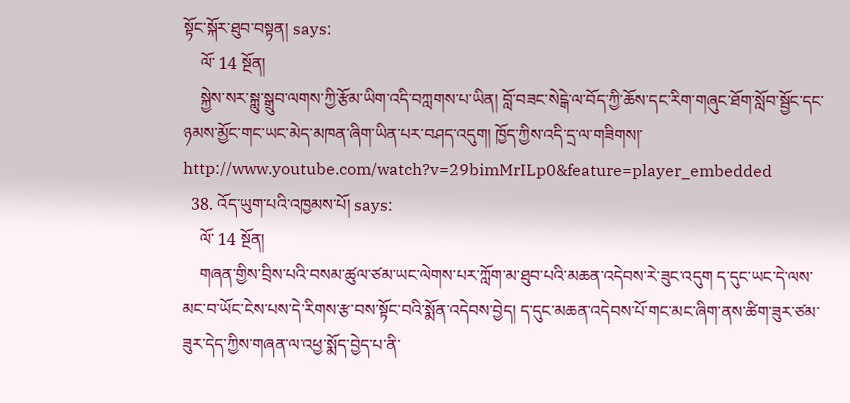སྟོང་སྐོར་ཐུབ་བསྟན། says:
    ལོ་ 14 སྔོན།
    སྐྱེས་སར་སྐླུ་སྒྲུབ་ལགས་ཀྱི་རྩོམ་ཡིག་འདི་བཀླགས་པ་ཡིན། བློ་བཟང་སེངྒེ་ལ་བོད་ཀྱི་ཆོས་དང་རིག་གཞུང་ཐོག་སློབ་སྦྱོང་དང་ཉམས་མྱོང་གང་ཡང་མེད་མཁན་ཞིག་ཡིན་པར་བཤད་འདུག། ཁྱོད་ཀྱིས་འདི་དྲ་ལ་གཟིགས།་http://www.youtube.com/watch?v=29bimMrILp0&feature=player_embedded
  38. འོད་ཡུག་པའི་འཁྱམས་པོ། says:
    ལོ་ 14 སྔོན།
    གཞན་གྱིས་བྲིས་པའི་བསམ་ཚུལ་ཙམ་ཡང་ལེགས་པར་ཀློག་མ་ཐུབ་པའི་མཆན་འདེབས་རེ་ཟུང་འདུག ད་དུང་ཡང་དེ་ལས་མང་བ་ཡོང་ངེས་པས་དེ་རིགས་རྩ་བས་སྟོང་བའི་སྨོན་འདེབས་བྱེད། ད་དུང་མཆན་འདེབས་པོ་གང་མང་ཞིག་ནས་ཚིག་ཟུར་ཙམ་ཟུར་དེད་ཀྱིས་གཞན་ལ་འཕྱ་སྨོད་བྱེད་པ་ནི་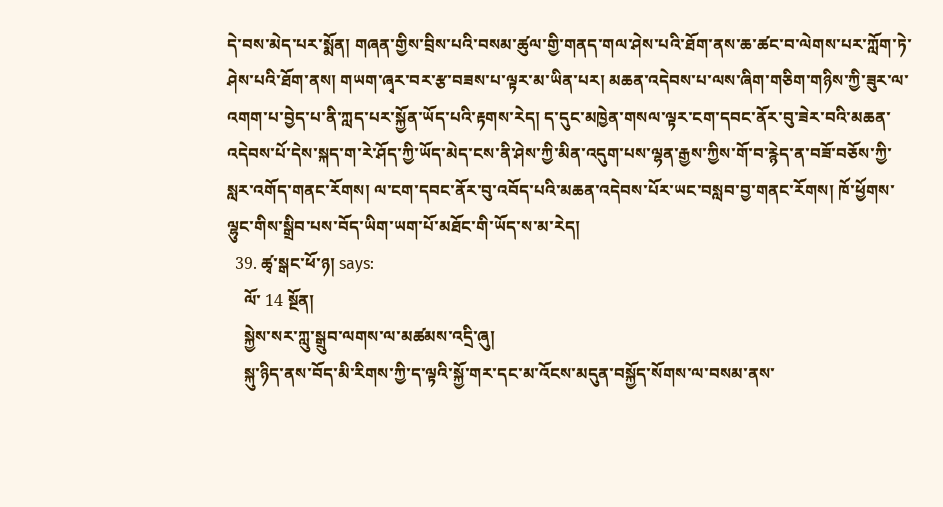དེ་བས་མེད་པར་སྨོན། གཞན་གྱིས་བྲིས་པའི་བསམ་ཚུལ་གྱི་གནད་གལ་ཤེས་པའི་ཐོག་ནས་ཆ་ཚང་བ་ལེགས་པར་ཀློག་ཏེ་ཤེས་པའི་ཐོག་ནས། གཡག་ཞྭར་བར་རྩ་བཟས་པ་ལྟར་མ་ཡིན་པར། མཆན་འདེབས་པ་ལས་ཞིག་གཅིག་གཉིས་ཀྱི་ཟུར་ལ་འགག་པ་བྱེད་པ་ནི་ཀླད་པར་སྐྱོན་ཡོད་པའི་རྟགས་རེད། ད་དུང་མཁྱེན་གསལ་ལྟར་ངག་དབང་ནོར་བུ་ཟེར་བའི་མཆན་འདེབས་པོ་དེས་སྐད་ག་རེ་ཤོད་ཀྱི་ཡོད་མེད་ངས་ནི་ཤེས་ཀྱི་མིན་འདུག་པས་ལྷན་རྒྱས་ཀྱིས་གོ་བ་རྙེད་ན་བཟོ་བཅོས་ཀྱི་སླར་འགོད་གནང་རོགས། ལ་ངག་དབང་ནོར་བུ་འབོད་པའི་མཆན་འདེབས་པོར་ཡང་བསླབ་བྱ་གནང་རོགས། ཁོ་ཕྱོགས་ལྷུང་གིས་སྒྲིབ་པས་བོད་ཡིག་ཡག་པོ་མཐོང་གི་ཡོད་ས་མ་རེད།
  39. ཚྭ་སྒང་ཕོ་ཉ། says:
    ལོ་ 14 སྔོན།
    སྐྱེས་སར་ཀླུ་སྒྲུབ་ལགས་ལ་མཚམས་འདྲི་ཞུ།
    སྐུ་ཉིད་ནས་བོད་མི་རིགས་ཀྱི་ད་ལྟའི་སྐྱོ་གར་དང་མ་འོངས་མདུན་བསྐྱོད་སོགས་ལ་བསམ་ནས་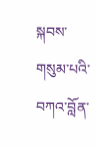སྐབས་གསུམ་པའི་བཀའ་བློན་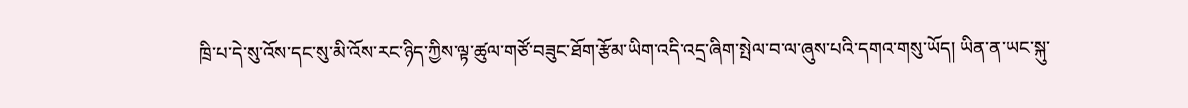ཁྲི་པ་དེ་སུ་འོས་དང་སུ་མི་འོས་རང་ཉིད་ཀྱིས་ལྟ་ཚུལ་གཙོ་བཟུང་ཐོག་རྩོམ་ཡིག་འདི་འདྲ་ཞིག་སྤེལ་བ་ལ་ཞུས་པའི་དགའ་གསུ་ཡོད། ཡིན་ན་ཡང་སྐུ་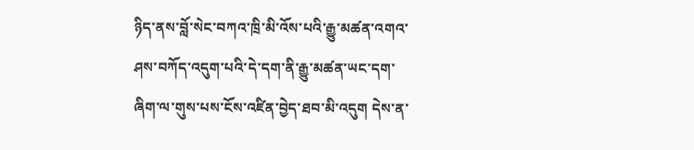ཉིད་ནས་བློ་སེང་བཀའ་ཁྲི་མི་འོས་པའི་རྒྱུ་མཚན་འགའ་ཤས་བཀོད་འདུག་པའི་དེ་དག་ནི་རྒྱུ་མཚན་ཡང་དག་ཞིག་ལ་གུས་པས་ངོས་འཛིན་བྱེད་ཐབ་མི་འདུག དེས་ན་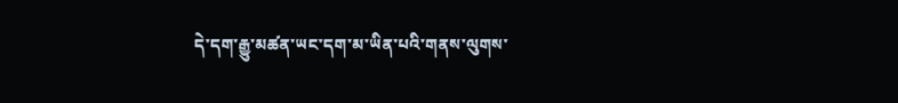དེ་དག་རྒྱུ་མཚན་ཡང་དག་མ་ཡིན་པའི་གནས་ལུགས་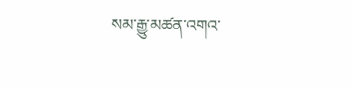སམ་རྒྱུ་མཚན་འགའ་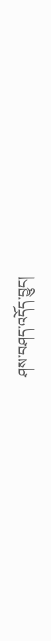ཤས་བཤད་འདོད་བྱུང།